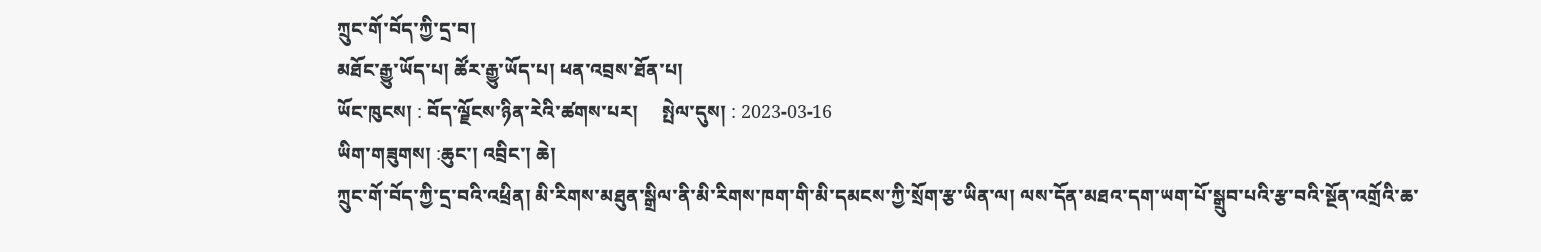ཀྲུང་གོ་བོད་ཀྱི་དྲ་བ།
མཐོང་རྒྱུ་ཡོད་པ། ཚོར་རྒྱུ་ཡོད་པ། ཕན་འབྲས་ཐོན་པ།
ཡོང་ཁུངས། : བོད་ལྗོངས་ཉིན་རེའི་ཚགས་པར།     སྤེལ་དུས། : 2023-03-16
ཡིག་གཟུགས། :ཆུང་། འབྲིང་། ཆེ།
ཀྲུང་གོ་བོད་ཀྱི་དྲ་བའི་འཕྲིན། མི་རིགས་མཐུན་སྒྲིལ་ནི་མི་རིགས་ཁག་གི་མི་དམངས་ཀྱི་སྲོག་རྩ་ཡིན་ལ། ལས་དོན་མཐའ་དག་ཡག་པོ་སྒྲུབ་པའི་རྩ་བའི་སྔོན་འགྲོའི་ཆ་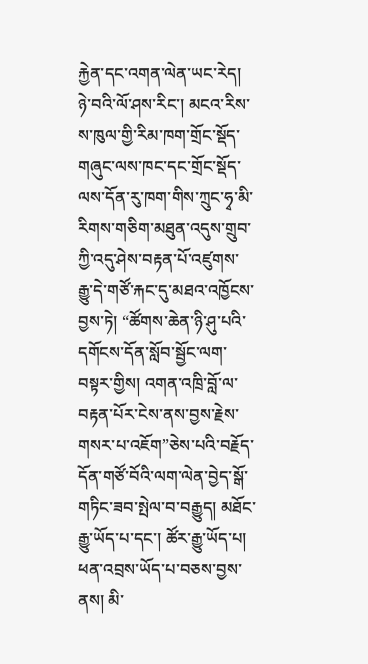རྐྱེན་དང་འགན་ལེན་ཡང་རེད།
ཉེ་བའི་ལོ་ཤས་རིང་། མངའ་རིས་ས་ཁུལ་གྱི་རིམ་ཁག་གྲོང་སྡོད་གཞུང་ལས་ཁང་དང་གྲོང་སྡོད་ལས་དོན་རུ་ཁག་གིས་ཀྲུང་ཧྭ་མི་རིགས་གཅིག་མཐུན་འདུས་གྲུབ་ཀྱི་འདུ་ཤེས་བརྟན་པོ་འཛུགས་རྒྱུ་དེ་གཙོ་རྐང་དུ་མཐའ་འཁྱོངས་བྱས་ཏེ། “ཚོགས་ཆེན་ཉི་ཤུ་པའི་དགོངས་དོན་སློབ་སྦྱོང་ལག་བསྟར་གྱིས། འགན་འཁྲི་བློ་ལ་བརྟན་པོར་ངེས་ནས་བྱས་རྗེས་གསར་པ་འཇོག”ཅེས་པའི་བརྗོད་དོན་གཙོ་བོའི་ལག་ལེན་བྱེད་སྒོ་གཏིང་ཟབ་སྤེལ་བ་བརྒྱུད། མཐོང་རྒྱུ་ཡོད་པ་དང་། ཚོར་རྒྱུ་ཡོད་པ། ཕན་འབྲས་ཡོད་པ་བཅས་བྱས་ནས། མི་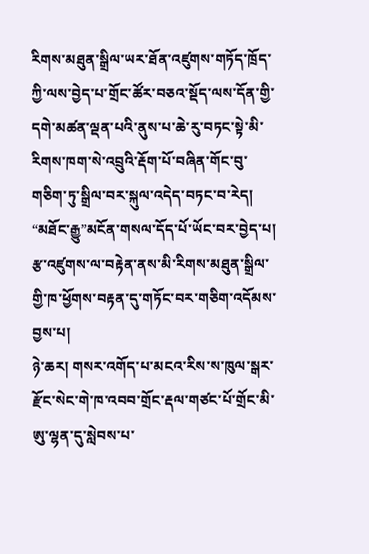རིགས་མཐུན་སྒྲིལ་ཡར་ཐོན་འཛུགས་གཏོད་ཁྲོད་ཀྱི་ལས་བྱེད་པ་གྲོང་ཚོར་བཅའ་སྡོད་ལས་དོན་གྱི་དགེ་མཚན་ལྡན་པའི་ནུས་པ་ཆེ་རུ་བཏང་སྟེ་མི་རིགས་ཁག་སེ་འབྲུའི་རྡོག་པོ་བཞིན་གོང་བུ་གཅིག་ཏུ་སྒྲིལ་བར་སྐུལ་འདེད་བཏང་བ་རེད།
“མཐོང་རྒྱུ”མངོན་གསལ་དོད་པོ་ཡོང་བར་བྱེད་པ།
རྩ་འཛུགས་ལ་བརྟེན་ནས་མི་རིགས་མཐུན་སྒྲིལ་གྱི་ཁ་ཕྱོགས་བརྟན་དུ་གཏོང་བར་གཅིག་འདོམས་བྱས་པ།
ཉེ་ཆར། གསར་འགོད་པ་མངའ་རིས་ས་ཁུལ་སྒར་རྫོང་སེང་གེ་ཁ་འབབ་གྲོང་རྡལ་གཙང་པོ་གྲོང་མི་ཨུ་ལྷན་དུ་སླེབས་པ་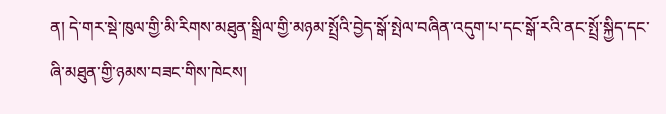ན། དེ་གར་སྡེ་ཁུལ་གྱི་མི་རིགས་མཐུན་སྒྲིལ་གྱི་མཉམ་སྤྲོའི་བྱེད་སྒོ་སྤེལ་བཞིན་འདུག་པ་དང་སྒོ་རའི་ནང་སྤྲོ་སྐྱིད་དང་ཞི་མཐུན་གྱི་ཉམས་བཟང་གིས་ཁེངས།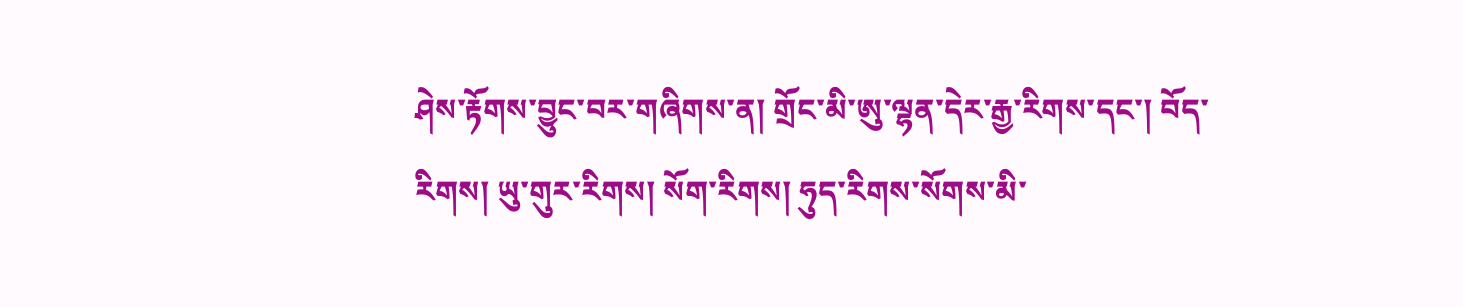ཤེས་རྟོགས་བྱུང་བར་གཞིགས་ན། གྲོང་མི་ཨུ་ལྷན་དེར་རྒྱ་རིགས་དང་། བོད་རིགས། ཡུ་གུར་རིགས། སོག་རིགས། ཧུད་རིགས་སོགས་མི་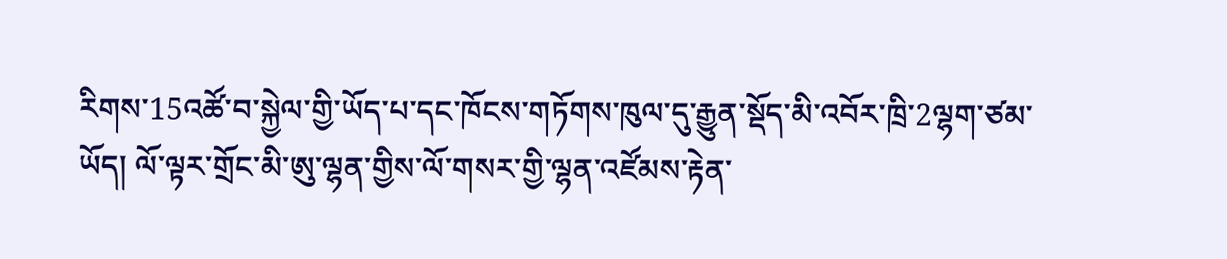རིགས་15འཚོ་བ་སྐྱེལ་གྱི་ཡོད་པ་དང་ཁོངས་གཏོགས་ཁུལ་དུ་རྒྱུན་སྡོད་མི་འབོར་ཁྲི་2ལྷག་ཙམ་ཡོད། ལོ་ལྟར་གྲོང་མི་ཨུ་ལྷན་གྱིས་ལོ་གསར་གྱི་ལྷན་འཛོམས་རྟེན་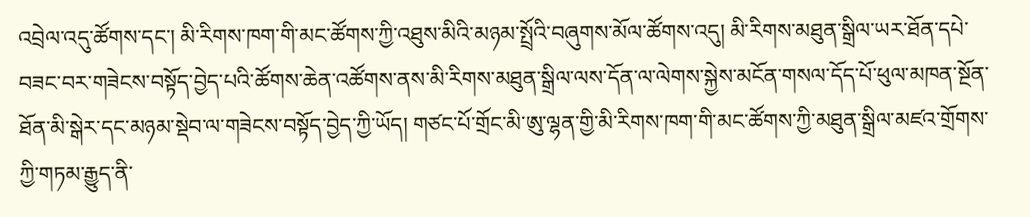འབྲེལ་འདུ་ཚོགས་དང་། མི་རིགས་ཁག་གི་མང་ཚོགས་ཀྱི་འཐུས་མིའི་མཉམ་སྤྲོའི་བཞུགས་མོལ་ཚོགས་འདུ། མི་རིགས་མཐུན་སྒྲིལ་ཡར་ཐོན་དཔེ་བཟང་བར་གཟེངས་བསྟོད་བྱེད་པའི་ཚོགས་ཆེན་འཚོགས་ནས་མི་རིགས་མཐུན་སྒྲིལ་ལས་དོན་ལ་ལེགས་སྐྱེས་མངོན་གསལ་དོད་པོ་ཕུལ་མཁན་སྔོན་ཐོན་མི་སྒེར་དང་མཉམ་སྡེབ་ལ་གཟེངས་བསྟོད་བྱེད་ཀྱི་ཡོད། གཙང་པོ་གྲོང་མི་ཨུ་ལྷན་གྱི་མི་རིགས་ཁག་གི་མང་ཚོགས་ཀྱི་མཐུན་སྒྲིལ་མཛའ་གྲོགས་ཀྱི་གཏམ་རྒྱུད་ནི་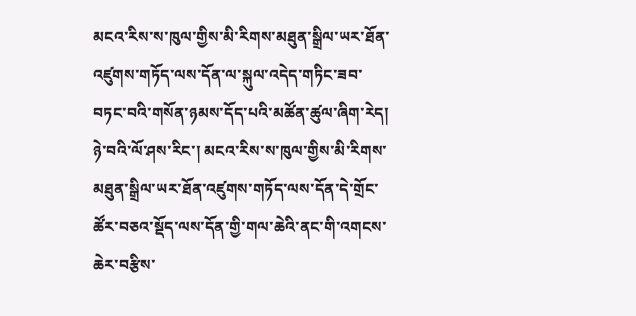མངའ་རིས་ས་ཁུལ་གྱིས་མི་རིགས་མཐུན་སྒྲིལ་ཡར་ཐོན་འཛུགས་གཏོད་ལས་དོན་ལ་སྐུལ་འདེད་གཏིང་ཟབ་བཏང་བའི་གསོན་ཉམས་དོད་པའི་མཚོན་ཚུལ་ཞིག་རེད།
ཉེ་བའི་ལོ་ཤས་རིང་། མངའ་རིས་ས་ཁུལ་གྱིས་མི་རིགས་མཐུན་སྒྲིལ་ཡར་ཐོན་འཛུགས་གཏོད་ལས་དོན་དེ་གྲོང་ཚོར་བཅའ་སྡོད་ལས་དོན་གྱི་གལ་ཆེའི་ནང་གི་འགངས་ཆེར་བརྩིས་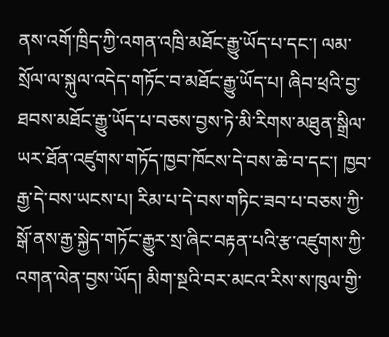ནས་འགོ་ཁྲིད་ཀྱི་འགན་འཁྲི་མཐོང་རྒྱུ་ཡོད་པ་དང་། ལམ་སྲོལ་ལ་སྐུལ་འདེད་གཏོང་བ་མཐོང་རྒྱུ་ཡོད་པ། ཞིབ་ཕྲའི་བྱ་ཐབས་མཐོང་རྒྱུ་ཡོད་པ་བཅས་བྱས་ཏེ་མི་རིགས་མཐུན་སྒྲིལ་ཡར་ཐོན་འཛུགས་གཏོད་ཁྱབ་ཁོངས་དེ་བས་ཆེ་བ་དང་། ཁྱབ་རྒྱ་དེ་བས་ཡངས་པ། རིམ་པ་དེ་བས་གཏིང་ཟབ་པ་བཅས་ཀྱི་སྒོ་ནས་རྒྱ་སྐྱེད་གཏོང་རྒྱུར་སྲ་ཞིང་བརྟན་པའི་རྩ་འཛུགས་ཀྱི་འགན་ལེན་བྱས་ཡོད། མིག་སྔའི་བར་མངའ་རིས་ས་ཁུལ་གྱི་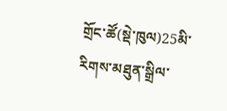གྲོང་ཚོ(སྡེ་ཁུལ)25མི་རིགས་མཐུན་སྒྲིལ་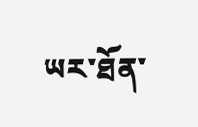ཡར་ཐོན་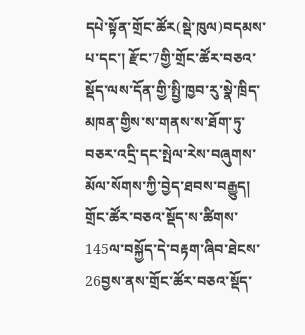དཔེ་སྟོན་གྲོང་ཚོར(སྡེ་ཁུལ)བདམས་པ་དང་། རྫོང་7གྱི་གྲོང་ཚོར་བཅའ་སྡོད་ལས་དོན་གྱི་སྤྱི་ཁྱབ་རུ་སྣེ་ཁྲིད་མཁན་གྱིས་ས་གནས་ས་ཐོག་ཏུ་བཅར་འདྲི་དང་སྤེལ་རེས་བཞུགས་མོལ་སོགས་ཀྱི་བྱེད་ཐབས་བརྒྱུད། གྲོང་ཚོར་བཅའ་སྡོད་ས་ཚིགས་145ལ་བསྐྱོད་དེ་བརྟག་ཞིབ་ཐེངས་26བྱས་ནས་གྲོང་ཚོར་བཅའ་སྡོད་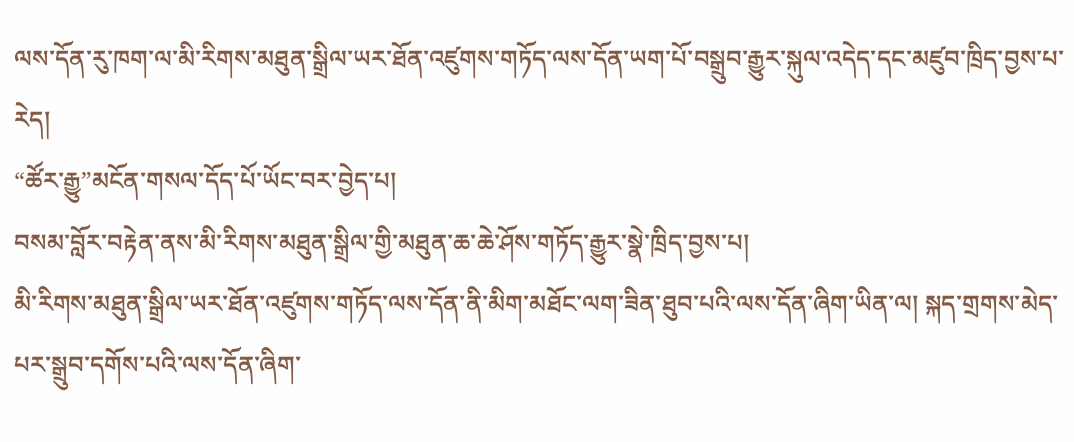ལས་དོན་རུ་ཁག་ལ་མི་རིགས་མཐུན་སྒྲིལ་ཡར་ཐོན་འཛུགས་གཏོད་ལས་དོན་ཡག་པོ་བསྒྲུབ་རྒྱུར་སྐུལ་འདེད་དང་མཛུབ་ཁྲིད་བྱས་པ་རེད།
“ཚོར་རྒྱུ”མངོན་གསལ་དོད་པོ་ཡོང་བར་བྱེད་པ།
བསམ་བློར་བརྟེན་ནས་མི་རིགས་མཐུན་སྒྲིལ་གྱི་མཐུན་ཆ་ཆེ་ཤོས་གཏོད་རྒྱུར་སྣེ་ཁྲིད་བྱས་པ།
མི་རིགས་མཐུན་སྒྲིལ་ཡར་ཐོན་འཛུགས་གཏོད་ལས་དོན་ནི་མིག་མཐོང་ལག་ཟིན་ཐུབ་པའི་ལས་དོན་ཞིག་ཡིན་ལ། སྐད་གྲགས་མེད་པར་སྒྲུབ་དགོས་པའི་ལས་དོན་ཞིག་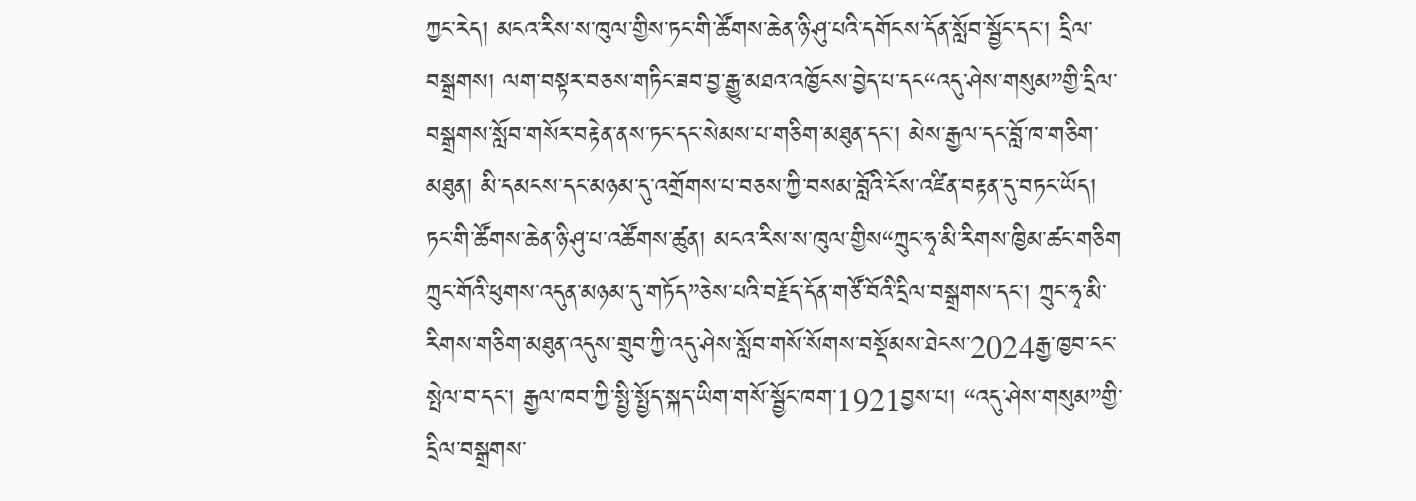ཀྱང་རེད། མངའ་རིས་ས་ཁུལ་གྱིས་ཏང་གི་ཚོགས་ཆེན་ཉི་ཤུ་པའི་དགོངས་དོན་སློབ་སྦྱོང་དང་། དྲིལ་བསྒྲགས། ལག་བསྟར་བཅས་གཏིང་ཟབ་བྱ་རྒྱུ་མཐའ་འཁྱོངས་བྱེད་པ་དང“འདུ་ཤེས་གསུམ”གྱི་དྲིལ་བསྒྲགས་སློབ་གསོར་བརྟེན་ནས་ཏང་དང་སེམས་པ་གཅིག་མཐུན་དང་། མེས་རྒྱལ་དང་བློ་ཁ་གཅིག་མཐུན། མི་དམངས་དང་མཉམ་དུ་འགྲོགས་པ་བཅས་ཀྱི་བསམ་བློའི་ངོས་འཛིན་བརྟན་དུ་བཏང་ཡོད།
ཏང་གི་ཚོགས་ཆེན་ཉི་ཤུ་པ་འཚོགས་ཚུན། མངའ་རིས་ས་ཁུལ་གྱིས“ཀྲུང་ཧྭ་མི་རིགས་ཁྱིམ་ཚང་གཅིག ཀྲུང་གོའི་ཕུགས་འདུན་མཉམ་དུ་གཏོད”ཅེས་པའི་བརྗོད་དོན་གཙོ་བོའི་དྲིལ་བསྒྲགས་དང་། ཀྲུང་ཧྭ་མི་རིགས་གཅིག་མཐུན་འདུས་གྲུབ་ཀྱི་འདུ་ཤེས་སློབ་གསོ་སོགས་བསྡོམས་ཐེངས་2024རྒྱ་ཁྱབ་ངང་སྤེལ་བ་དང་། རྒྱལ་ཁབ་ཀྱི་སྤྱི་སྤྱོད་སྐད་ཡིག་གསོ་སྦྱོང་ཁག་1921བྱས་པ། “འདུ་ཤེས་གསུམ”གྱི་དྲིལ་བསྒྲགས་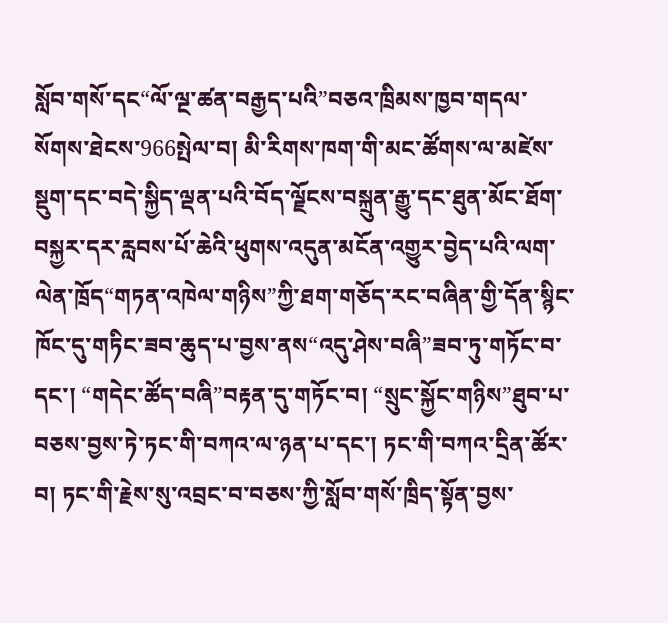སློབ་གསོ་དང“ལོ་ལྔ་ཚན་བརྒྱད་པའི”བཅའ་ཁྲིམས་ཁྱབ་གདལ་སོགས་ཐེངས་966སྤེལ་བ། མི་རིགས་ཁག་གི་མང་ཚོགས་ལ་མཛེས་སྡུག་དང་བདེ་སྐྱིད་ལྡན་པའི་བོད་ལྗོངས་བསྐྲུན་རྒྱུ་དང་ཐུན་མོང་ཐོག་བསྐྱར་དར་རླབས་པོ་ཆེའི་ཕུགས་འདུན་མངོན་འགྱུར་བྱེད་པའི་ལག་ལེན་ཁྲོད“གཏན་འཁེལ་གཉིས”ཀྱི་ཐག་གཅོད་རང་བཞིན་གྱི་དོན་སྙིང་ཁོང་དུ་གཏིང་ཟབ་ཆུད་པ་བྱས་ནས“འདུ་ཤེས་བཞི”ཟབ་ཏུ་གཏོང་བ་དང་། “གདེང་ཚོད་བཞི”བརྟན་དུ་གཏོང་བ། “སྲུང་སྐྱོང་གཉིས”ཐུབ་པ་བཅས་བྱས་ཏེ་ཏང་གི་བཀའ་ལ་ཉན་པ་དང་། ཏང་གི་བཀའ་དྲིན་ཚོར་བ། ཏང་གི་རྗེས་སུ་འབྲང་བ་བཅས་ཀྱི་སློབ་གསོ་ཁྲིད་སྟོན་བྱས་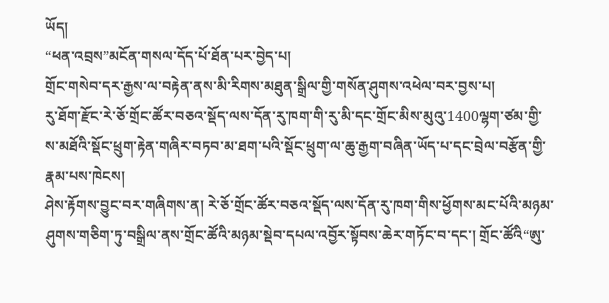ཡོད།
“ཕན་འབྲས”མངོན་གསལ་དོད་པོ་ཐོན་པར་བྱེད་པ།
གྲོང་གསེབ་དར་རྒྱས་ལ་བརྟེན་ནས་མི་རིགས་མཐུན་སྒྲིལ་གྱི་གསོན་ཤུགས་འཕེལ་བར་བྱས་པ།
རུ་ཐོག་རྫོང་རེ་ཅོ་གྲོང་ཚོར་བཅའ་སྡོད་ལས་དོན་རུ་ཁག་གི་རུ་མི་དང་གྲོང་མིས་མུའུ་1400ལྷག་ཙམ་གྱི་ས་མཐོའི་སྡོང་ཕྲུག་རྟེན་གཞིར་བཏབ་མ་ཐག་པའི་སྡོང་ཕྲུག་ལ་ཆུ་རྒྱག་བཞིན་ཡོད་པ་དང་བྲེལ་བརྩོན་གྱི་རྣམ་པས་ཁེངས།
ཤེས་རྟོགས་བྱུང་བར་གཞིགས་ན། རེ་ཅོ་གྲོང་ཚོར་བཅའ་སྡོད་ལས་དོན་རུ་ཁག་གིས་ཕྱོགས་མང་པོའི་མཉམ་ཤུགས་གཅིག་ཏུ་བསྒྲིལ་ནས་གྲོང་ཚོའི་མཉམ་སྡེབ་དཔལ་འབྱོར་སྟོབས་ཆེར་གཏོང་བ་དང་། གྲོང་ཚོའི“ཨུ་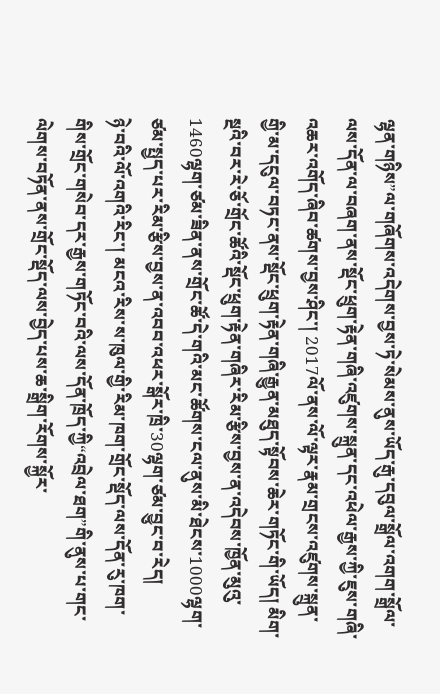ལྷན་གཉིས”ལ་གཞོགས་འདེགས་བྱས་ཏེ་སེམས་ནུས་ཡོད་རྒུ་དབུལ་སྒྲོལ་འགག་སྒྲོལ་ལས་དོན་ལ་བཞག་ནས་སྡོང་ཕྲུག་རྟེན་གཞི་འཛུགས་སྐྲུན་དང་འཕེལ་རྒྱས་ཀྱི་ཇུས་གཞི་འཆར་འགོད་ཞིབ་ཚགས་བྱས་ཤིང་། 2017ལོ་ནས་ལོ་ལྟར་རྣམ་གྲངས་འཛུགས་སྐྲུན་གྱི་མ་དངུལ་བཏང་ནས་སྡོང་ཕྲུག་རྟེན་གཞི་རྒྱུན་མཐུད་སྟོབས་ཆེར་གཏོང་གི་ཡོད། མིག་སྔའི་བར་རེ་ཅོ་གྲོང་ཚོའི་སྡོང་ཕྲུག་རྟེན་གཞིར་རིམ་རྩིས་བྱས་ན་འདེབས་ཁྱོན་མུའུ་1460ལྷག་ཙམ་ཟིན་ནས་གྲོང་ཚོ་དེ་གའི་མང་ཚོགས་ངལ་ནུས་མི་ཐེངས་1000ལྷག་ཙམ་སྤྱད་པར་རིམ་རྩིས་བྱས་ན་འབབ་འཕར་སྒོར་ཁྲི་30ལྷག་ཙམ་བྱུང་བ་རེད།
ཉེ་བའི་ལོ་འགའི་རིང་། མངའ་རིས་ས་ཁུལ་གྱི་རིམ་ཁག་གྲོང་སྡོད་ལས་དོན་རུ་ཁག་གིས་གྲོང་གསེབ་དར་རྒྱས་གཏོང་བའི་ལས་དོན་ཁྲོད་ཀྱི“འབྲེལ་ཐག”གི་ནུས་པ་གང་ལེགས་བཏོན་ནས་གྲོང་སྡོད་ལས་བྱེད་པས་ཆ་སྒྲིག་རོགས་སྐྱོར་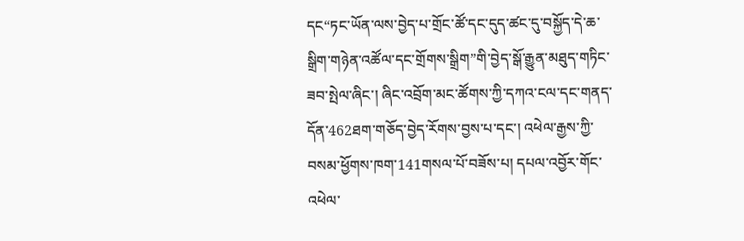དང“ཏང་ཡོན་ལས་བྱེད་པ་གྲོང་ཚོ་དང་དུད་ཚང་དུ་བསྐྱོད་དེ་ཆ་སྒྲིག་གཉེན་འཚོལ་དང་གྲོགས་སྒྲིག”གི་བྱེད་སྒོ་རྒྱུན་མཐུད་གཏིང་ཟབ་སྤེལ་ཞིང་། ཞིང་འབྲོག་མང་ཚོགས་ཀྱི་དཀའ་ངལ་དང་གནད་དོན་462ཐག་གཅོད་བྱེད་རོགས་བྱས་པ་དང་། འཕེལ་རྒྱས་ཀྱི་བསམ་ཕྱོགས་ཁག་141གསལ་པོ་བཟོས་པ། དཔལ་འབྱོར་གོང་འཕེལ་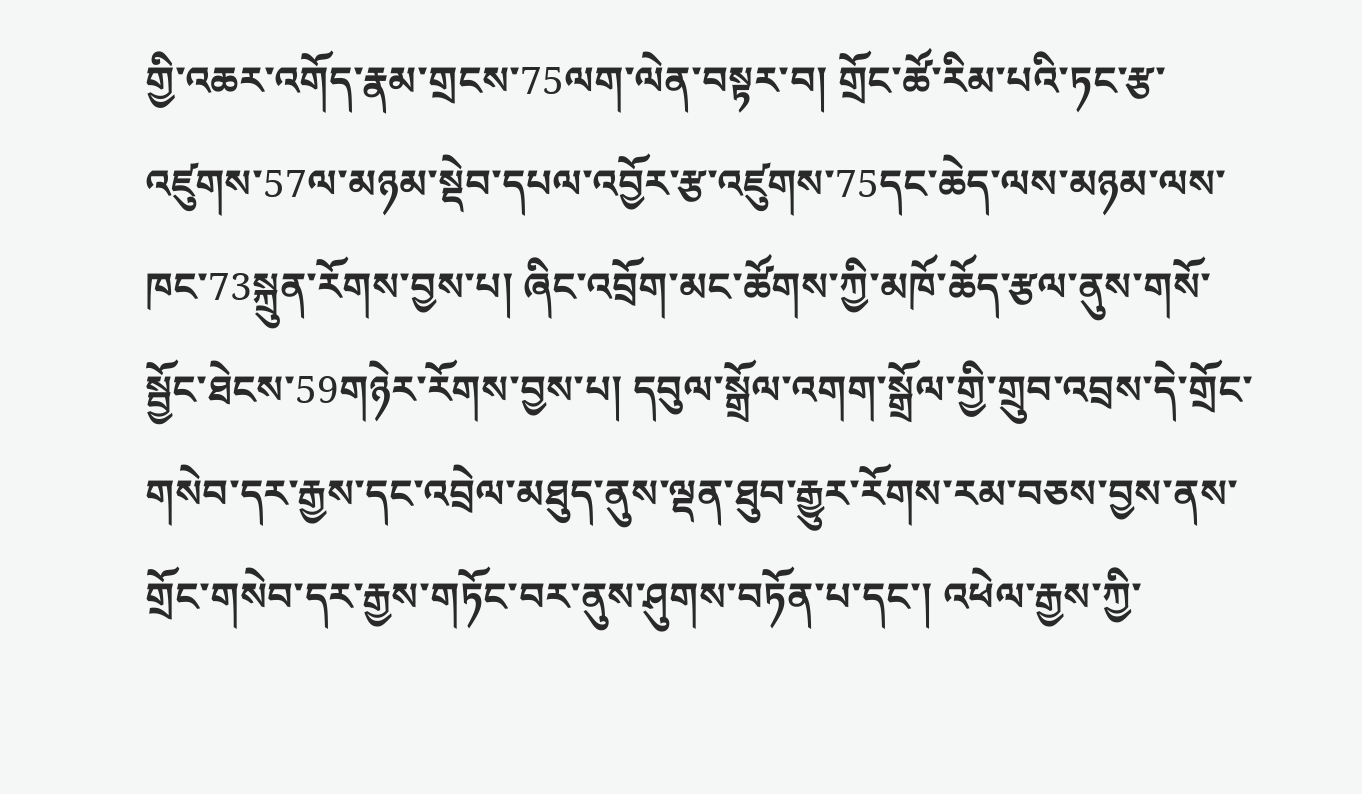གྱི་འཆར་འགོད་རྣམ་གྲངས་75ལག་ལེན་བསྟར་བ། གྲོང་ཚོ་རིམ་པའི་ཏང་རྩ་འཛུགས་57ལ་མཉམ་སྡེབ་དཔལ་འབྱོར་རྩ་འཛུགས་75དང་ཆེད་ལས་མཉམ་ལས་ཁང་73སྐྲུན་རོགས་བྱས་པ། ཞིང་འབྲོག་མང་ཚོགས་ཀྱི་མཁོ་ཆོད་རྩལ་ནུས་གསོ་སྦྱོང་ཐེངས་59གཉེར་རོགས་བྱས་པ། དབུལ་སྒྲོལ་འགག་སྒྲོལ་གྱི་གྲུབ་འབྲས་དེ་གྲོང་གསེབ་དར་རྒྱས་དང་འབྲེལ་མཐུད་ནུས་ལྡན་ཐུབ་རྒྱུར་རོགས་རམ་བཅས་བྱས་ནས་གྲོང་གསེབ་དར་རྒྱས་གཏོང་བར་ནུས་ཤུགས་བཏོན་པ་དང་། འཕེལ་རྒྱས་ཀྱི་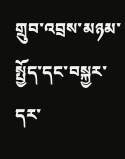གྲུབ་འབྲས་མཉམ་སྤྱོད་དང་བསྐྱར་དར་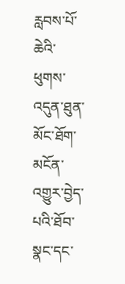རླབས་པོ་ཆེའི་ཕུགས་འདུན་ཐུན་མོང་ཐོག་མངོན་འགྱུར་བྱེད་པའི་ཐོབ་སྣང་དང་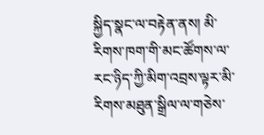སྐྱིད་སྣང་ལ་བརྟེན་ནས། མི་རིགས་ཁག་གི་མང་ཚོགས་ལ་རང་ཉིད་ཀྱི་མིག་འབྲས་ལྟར་མི་རིགས་མཐུན་སྒྲིལ་ལ་གཅེས་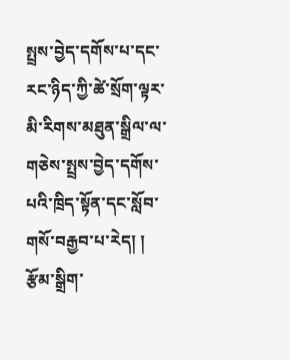སྤྲས་བྱེད་དགོས་པ་དང་རང་ཉིད་ཀྱི་ཚེ་སྲོག་ལྟར་མི་རིགས་མཐུན་སྒྲིལ་ལ་གཅེས་སྤྲས་བྱེད་དགོས་པའི་ཁྲིད་སྟོན་དང་སློབ་གསོ་བརྒྱབ་པ་རེད། །
རྩོམ་སྒྲིག་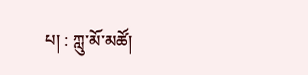པ། : ཀླུ་མོ་མཚོ།